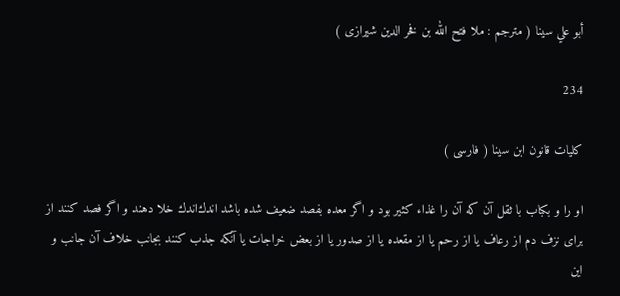أبو علي سينا ( مترجم : ملا فتح الله بن فخر الدين شيرازى )

234

كليات قانون ابن سينا ( فارسى )

او را و بكباب با ثقل آن كه آن را غذاء كثير بود و اگر معده بفصد ضعيف شده باشد اندك‌اندك خلا دهند و اگر فصد كنند از براى نزف دم از رعاف يا از رحم يا از مقعده يا از صدور يا از بعض خراجات يا آنكه جذب كنند بجانب خلاف آن جانب و اين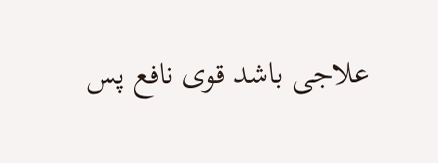علاجى باشد قوى نافع پس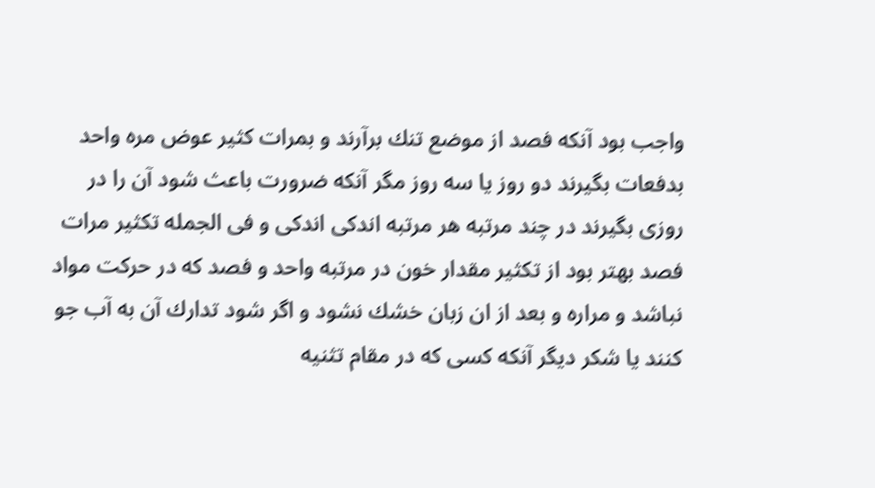واجب بود آنكه فصد از موضع تنك برآرند و بمرات كثير عوض مره واحد بدفعات بگيرند دو روز يا سه روز مگر آنكه ضرورت باعث شود آن را در روزى بگيرند در چند مرتبه هر مرتبه اندكى اندكى و فى الجمله تكثير مرات فصد بهتر بود از تكثير مقدار خون در مرتبه واحد و فصد كه در حركت مواد نباشد و مراره و بعد از ان زبان خشك نشود و اگر شود تدارك آن به آب جو كنند يا شكر ديگر آنكه كسى كه در مقام تثنيه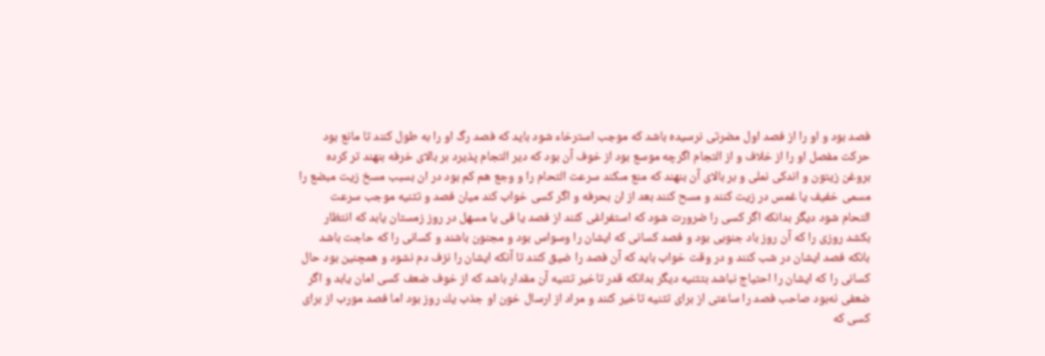فصد بود و او را از فصد اول مضرتى نرسيده باشد كه موجب استرخاء شود بايد كه فصد رگ او را به طول كنند تا مانع بود حركت مفصل او را از خلاف و از التجام اگرچه موسع بود از خوف آن بود كه دير التجام پذيرد بر بالاى خرفه بنهند تر كرده بروغن زيتون و اندكى نملى و بر بالاى آن بنهند كه منع مىكند سرعت التحام را و وجع هم كم بود در ان بسبب مسخ زيت مبضع را مسمى خفيف يا غمس در زيت كنند و مسح كنند بعد از ان بحرفه و اگر كسى خواب كند ميان فصد و تثنيه موجب سرعت التحام شود ديگر بدانكه اگر كسى را ضرورت شود كه استفراغى كنند از فصد يا قى يا مسهل در روز زمستان يابد كه انتظار بكشد روزى را كه آن روز باد جنوبى بود و فصد كسانى كه ايشان را وسواس بود و مجنون باشند و كسانى را كه حاجت باشد بانكه فصد ايشان در شب كنند و در وقت خواب بايد كه آن فصد را ضيق كنند تا آنكه ايشان را نزف دم نشود و همچنين بود حال كسانى را كه ايشان را احتياج نباشد بتثنيه ديگر بدانكه قدر تاخير تثنيه آن مقدار باشد كه از خوف ضعف كسى امان يابد و اگر ضعفى نه‌بود صاحب فصد را ساعتى از براى تثنيه تاخير كنند و مراد از ارسال خون او جذب يك روز بود اما فصد مورب از براى كسى كه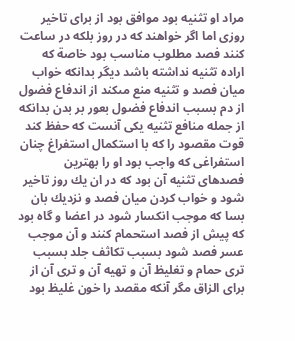مراد او تثنيه بود موافق بود از براى تاخير روزى اما اگر خواهند كه در روز بلكه در ساعت كنند فصد مطلوب مناسب بود خاصة كه اراده تثنيه نداشته باشد ديگر بدانكه خواب ميان فصد و تثنيه منع مىكند از اندفاع فضول از دم بسبب اندفاع فضول بعور بر بدن بدانكه از جمله منافع تثنيه يكى آنست كه حفظ كند قوت مقصود را كه با استكمال استفراغ چنان استفراغى كه واجب بود او را بهترين فصدهاى تثنيه آن بود كه در ان يك روز تاخير شود و خواب كردن ميان فصد و نزديك بان بسا كه موجب انكسار شود در اعضا و گاه بود كه پيش از فصد استحمام كنند و آن موجب عسر فصد شود بسبب تكاثف جلد بسبب ترى حمام و تغليظ آن و تهيه آن و ترى آن از براى الزاق مگر آنكه مقصد را خون غليظ بود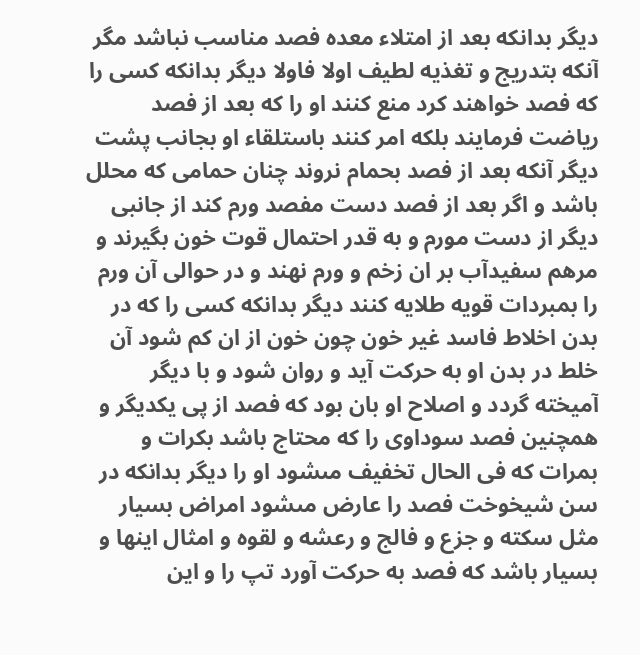ديگر بدانكه بعد از امتلاء معده فصد مناسب نباشد مگر آنكه بتدريج و تغذيه لطيف اولا فاولا ديگر بدانكه كسى را كه فصد خواهند كرد منع كنند او را كه بعد از فصد رياضت فرمايند بلكه امر كنند باستلقاء او بجانب پشت ديگر آنكه بعد از فصد بحمام نروند چنان حمامى كه محلل باشد و اگر بعد از فصد دست مفصد ورم كند از جانبى ديگر از دست مورم و به قدر احتمال قوت خون بگيرند و مرهم سفيدآب بر ان زخم و ورم نهند و در حوالى آن ورم را بمبردات قويه طلايه كنند ديگر بدانكه كسى را كه در بدن اخلاط فاسد غير خون چون خون از ان كم شود آن خلط در بدن او به حركت آيد و روان شود و با ديگر آميخته گردد و اصلاح او بان بود كه فصد از پى يكديگر و همچنين فصد سوداوى را كه محتاج باشد بكرات و بمرات كه فى الحال تخفيف مىشود او را ديگر بدانكه در سن شيخوخت فصد را عارض مىشود امراض بسيار مثل سكته و جزع و فالج و رعشه و لقوه و امثال اينها و بسيار باشد كه فصد به حركت آورد تپ را و اين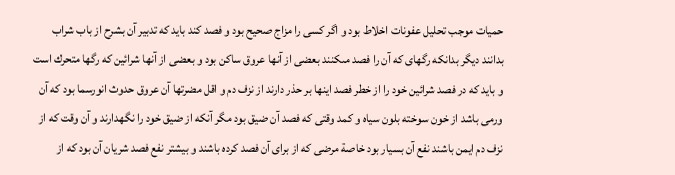حميات موجب تحليل عفونات اخلاط بود و اگر كسى را مزاج صحيح بود و فصد كند بايد كه تدبير آن بشرح از باب شراب بدانند ديگر بدانكه رگهاى كه آن را فصد مىكنند بعضى از آنها عروق ساكن بود و بعضى از آنها شرائين كه رگها متحرك است و بايد كه در فصد شرائين خود را از خطر فصد اينها بر حذر دارند از نزف دم و اقل مضرتها آن عروق حدوث انورسما بود كه آن ورمى باشد از خون سوخته بلون سياه و كمد وقتى كه فصد آن ضيق بود مگر آنكه از ضيق خود را نگهدارند و آن وقت كه از نزف دم ايمن باشند نفع آن بسيار بود خاصة مرضى كه از براى آن فصد كرده باشند و بيشتر نفع فصد شريان آن بود كه از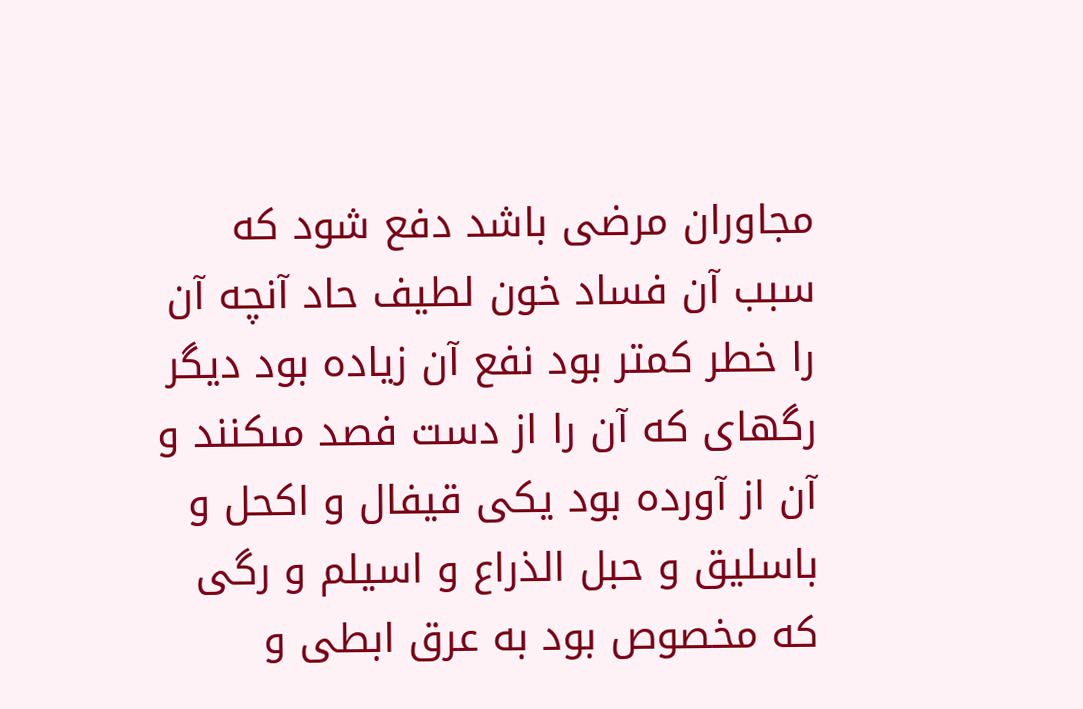مجاوران مرضى باشد دفع شود كه سبب آن فساد خون لطيف حاد آنچه آن را خطر كمتر بود نفع آن زياده بود ديگر رگهاى كه آن را از دست فصد مىكنند و آن از آورده بود يكى قيفال و اكحل و باسليق و حبل الذراع و اسيلم و رگى كه مخصوص بود به عرق ابطى و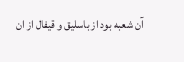آن شعبه بود از باسليق و قيفال از ان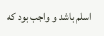اسلم باشد و واجب بود كه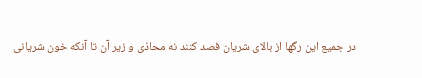در جميع اين رگها از بالاى شريان فصد كنند نه محاذى و زير آن تا آنكه خون شريانى